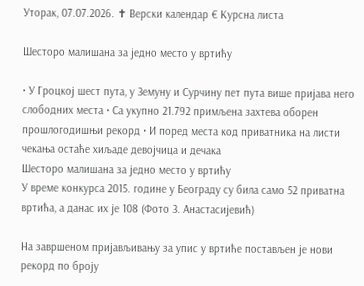Уторак, 07.07.2026. ✝ Верски календар € Курсна листа

Шесторо малишана за једно место у вртићу

• У Гроцкој шест пута, у Земуну и Сурчину пет пута више пријава него слободних места • Са укупно 21.792 примљена захтева оборен прошлогодишњи рекорд • И поред места код приватника на листи чекања остаће хиљаде девојчица и дечака
Шесторо малишана за једно место у вртићу
У време конкурса 2015. године у Београду су била само 52 приватна вртића, а данас их је 108 (Фото З. Анастасијевић)

На завршеном пријављивању за упис у вртиће постављен је нови рекорд по броју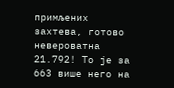примљених захтева, готово невероватна 21.792! То је за 663 више него на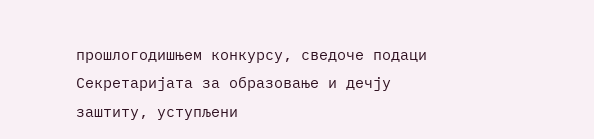прошлогодишњем конкурсу, сведоче подаци Секретаријата за образовање и дечју заштиту, уступљени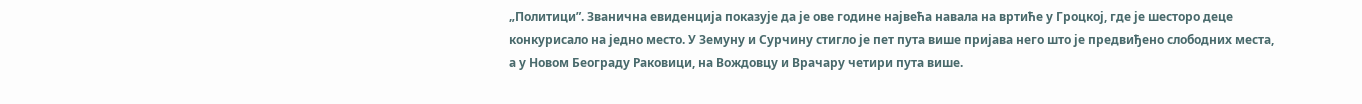„Политици”. Званична евиденција показује да је ове године највећа навала на вртиће у Гроцкој, где је шесторо деце конкурисало на једно место. У Земуну и Сурчину стигло је пет пута више пријава него што је предвиђено слободних места, а у Новом Београду Раковици, на Вождовцу и Врачару четири пута више.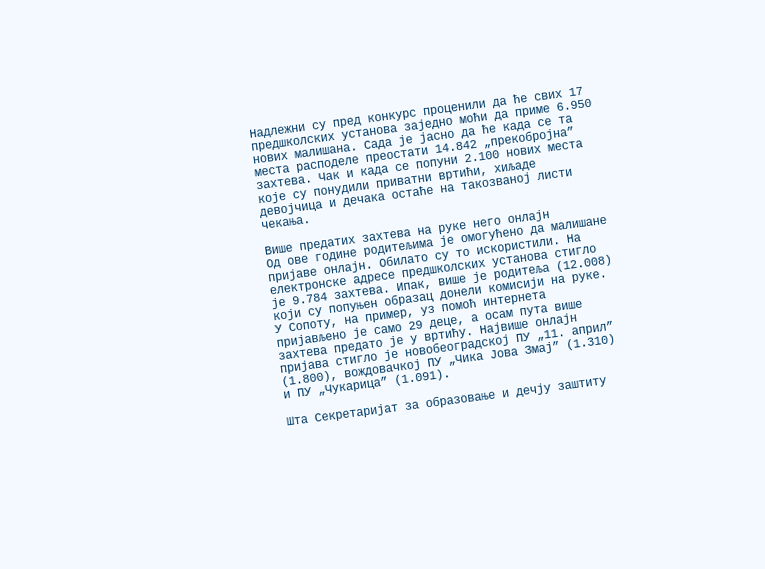Надлежни су пред конкурс проценили да ће свих 17 предшколских установа заједно моћи да приме 6.950 нових малишана. Сада је јасно да ће када се та места расподеле преостати 14.842 „прекобројна” захтева. Чак и када се попуни 2.100 нових места које су понудили приватни вртићи, хиљаде девојчица и дечака остаће на такозваној листи чекања.

Више предатих захтева на руке него онлајн
Од ове године родитељима је омогућено да малишане пријаве онлајн. Обилато су то искористили. На електронске адресе предшколских установа стигло је 9.784 захтева. Ипак, више је родитеља (12.008) који су попуњен образац донели комисији на руке. У Сопоту, на пример, уз помоћ интернета пријављено је само 29 деце, а осам пута више захтева предато је у вртићу. Највише онлајн пријава стигло је новобеоградској ПУ „11. април” (1.800), вождовачкој ПУ „Чика Јова Змај” (1.310) и ПУ „Чукарица” (1.091).

Шта Секретаријат за образовање и дечју заштиту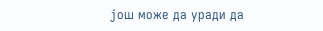још може да уради да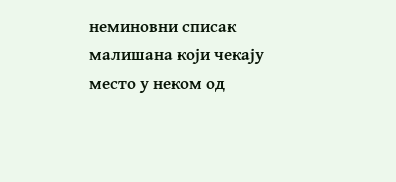неминовни списак малишана који чекају место у неком од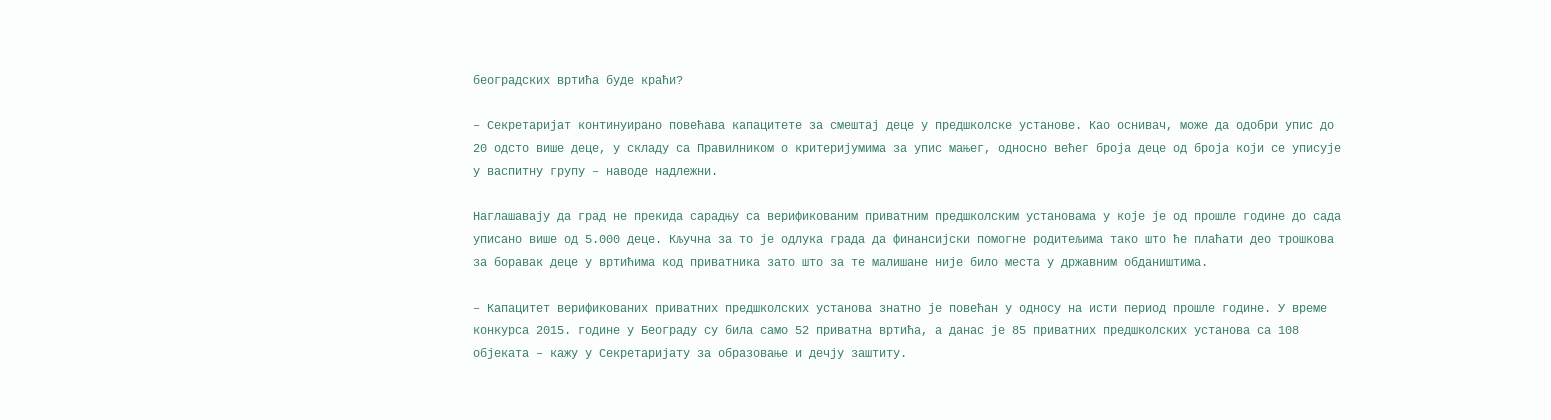београдских вртића буде краћи?

– Секретаријат континуирано повећава капацитете за смештај деце у предшколске установе. Као оснивач, може да одобри упис до 20 одсто више деце, у складу са Правилником о критеријумима за упис мањег, односно већег броја деце од броја који се уписује у васпитну групу – наводе надлежни.

Наглашавају да град не прекида сарадњу са верификованим приватним предшколским установама у које је од прошле године до сада уписано више од 5.000 деце. Кључна за то је одлука града да финансијски помогне родитељима тако што ће плаћати део трошкова за боравак деце у вртићима код приватника зато што за те малишане није било места у државним обдаништима.

– Капацитет верификованих приватних предшколских установа знатно је повећан у односу на исти период прошле године. У време конкурса 2015. године у Београду су била само 52 приватна вртића, а данас је 85 приватних предшколских установа са 108 објеката – кажу у Секретаријату за образовање и дечју заштиту.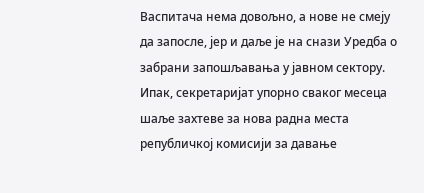Васпитача нема довољно, а нове не смеју да запосле, јер и даље је на снази Уредба о забрани запошљавања у јавном сектору. Ипак, секретаријат упорно сваког месеца шаље захтеве за нова радна места републичкој комисији за давање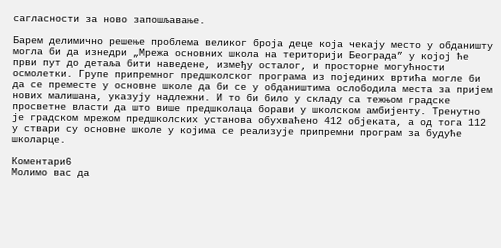сагласности за ново запошљавање.

Барем делимично решење проблема великог броја деце која чекају место у обданишту могла би да изнедри „Мрежа основних школа на територији Београда” у којој ће први пут до детаља бити наведене, између осталог, и просторне могућности осмолетки. Групе припремног предшколског програма из појединих вртића могле би да се преместе у основне школе да би се у обдаништима ослободила места за пријем нових малишана, указују надлежни. И то би било у складу са тежњом градске просветне власти да што више предшколаца борави у школском амбијенту. Тренутно је градском мрежом предшколских установа обухваћено 412 објеката, а од тога 112 у ствари су основне школе у којима се реализује припремни програм за будуће школарце.

Коментари6
Молимо вас да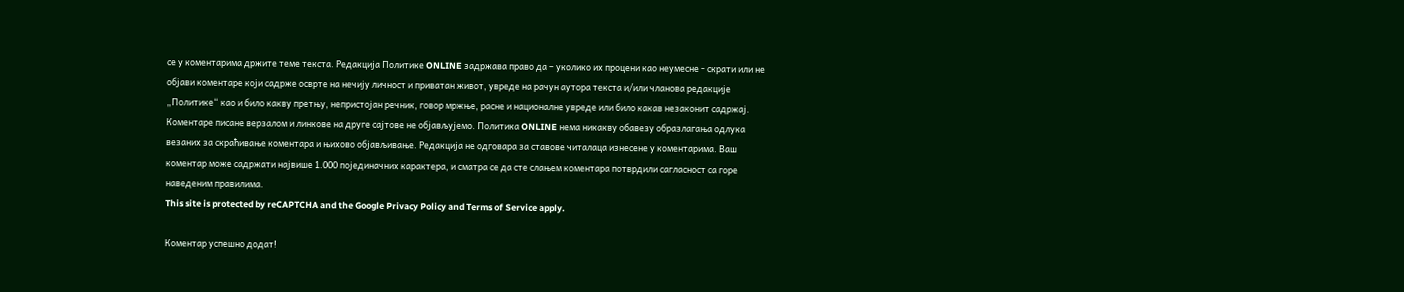се у коментарима држите теме текста. Редакција Политике ONLINE задржава право да – уколико их процени као неумесне - скрати или не објави коментаре који садрже осврте на нечију личност и приватан живот, увреде на рачун аутора текста и/или чланова редакције „Политике“ као и било какву претњу, непристојан речник, говор мржње, расне и националне увреде или било какав незаконит садржај. Коментаре писане верзалом и линкове на друге сајтове не објављујемо. Политика ONLINE нема никакву обавезу образлагања одлука везаних за скраћивање коментара и њихово објављивање. Редакција не одговара за ставове читалаца изнесене у коментарима. Ваш коментар може садржати највише 1.000 појединачних карактера, и сматра се да сте слањем коментара потврдили сагласност са горе наведеним правилима.
This site is protected by reCAPTCHA and the Google Privacy Policy and Terms of Service apply.

Комeнтар успeшно додат!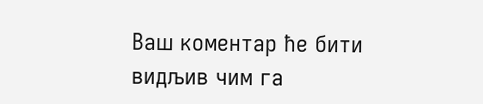Ваш комeнтар ћe бити видљив чим га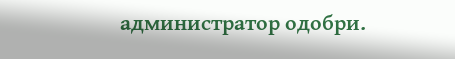администратор одобри.